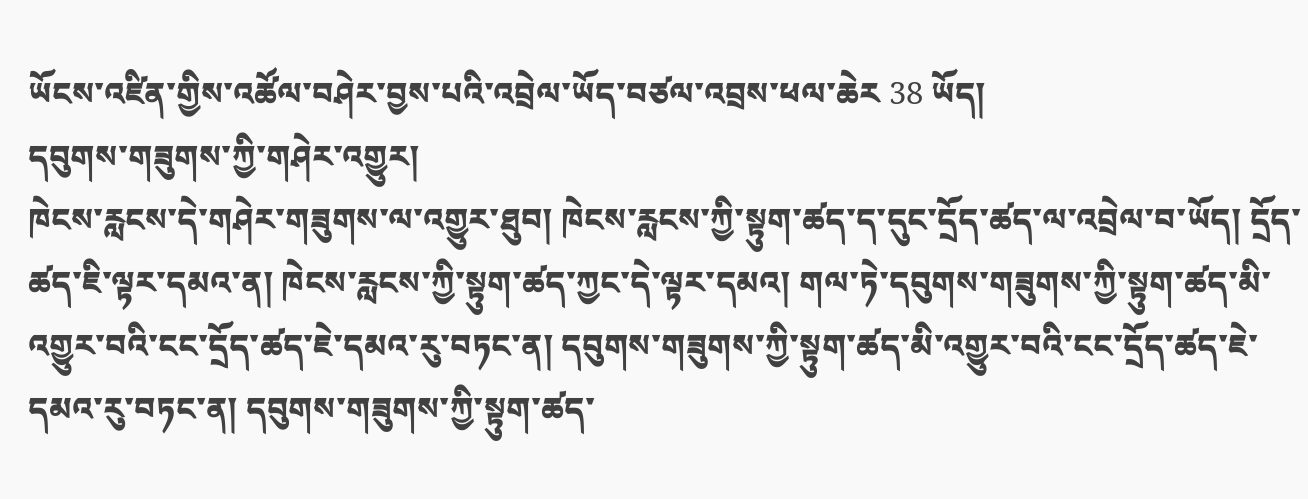ཡོངས་འཛིན་གྱིས་འཚོལ་བཤེར་བྱས་པའི་འབྲེལ་ཡོད་བཙལ་འབྲས་ཕལ་ཆེར 38 ཡོད།
དབུགས་གཟུགས་ཀྱི་གཤེར་འགྱུར།
ཁེངས་རླངས་དེ་གཤེར་གཟུགས་ལ་འགྱུར་ཐུབ། ཁེངས་རླངས་ཀྱི་སྟུག་ཚད་ད་དུང་དྲོད་ཚད་ལ་འབྲེལ་བ་ཡོད། དྲོད་ཚད་ཇི་ལྟར་དམའ་ན། ཁེངས་རླངས་ཀྱི་སྟུག་ཚད་ཀྱང་དེ་ལྟར་དམའ། གལ་ཏེ་དབུགས་གཟུགས་ཀྱི་སྟུག་ཚད་མི་འགྱུར་བའི་ངང་དྲོད་ཚད་ཇེ་དམའ་རུ་བཏང་ན། དབུགས་གཟུགས་ཀྱི་སྟུག་ཚད་མི་འགྱུར་བའི་ངང་དྲོད་ཚད་ཇེ་དམའ་རུ་བཏང་ན། དབུགས་གཟུགས་ཀྱི་སྟུག་ཚད་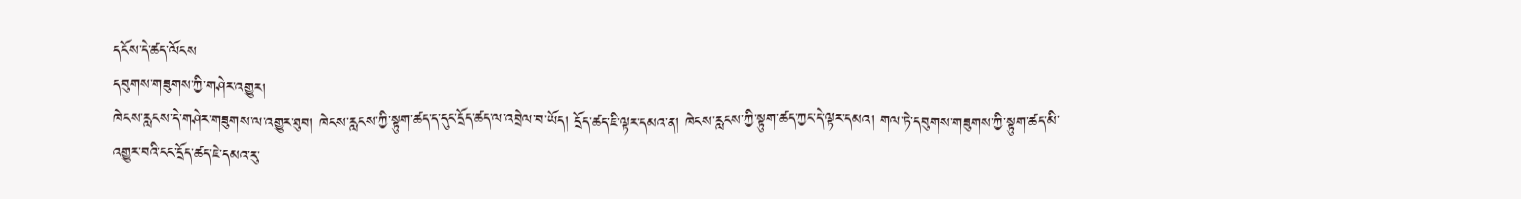དངོས་དེ་ཚད་ལོངས
དབུགས་གཟུགས་ཀྱི་གཤེར་འགྱུར།
ཁེངས་རླངས་དེ་གཤེར་གཟུགས་ལ་འགྱུར་ཐུབ། ཁེངས་རླངས་ཀྱི་སྟུག་ཚད་ད་དུང་དྲོད་ཚད་ལ་འབྲེལ་བ་ཡོད། དྲོད་ཚད་ཇི་ལྟར་དམའ་ན། ཁེངས་རླངས་ཀྱི་སྟུག་ཚད་ཀྱང་དེ་ལྟར་དམའ། གལ་ཏེ་དབུགས་གཟུགས་ཀྱི་སྟུག་ཚད་མི་འགྱུར་བའི་ངང་དྲོད་ཚད་ཇེ་དམའ་རུ་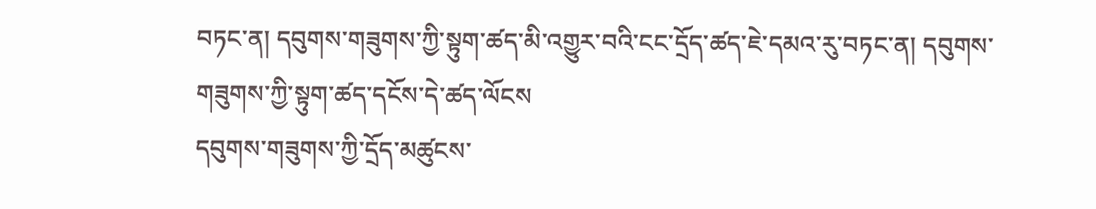བཏང་ན། དབུགས་གཟུགས་ཀྱི་སྟུག་ཚད་མི་འགྱུར་བའི་ངང་དྲོད་ཚད་ཇེ་དམའ་རུ་བཏང་ན། དབུགས་གཟུགས་ཀྱི་སྟུག་ཚད་དངོས་དེ་ཚད་ལོངས
དབུགས་གཟུགས་ཀྱི་དྲོད་མཚུངས་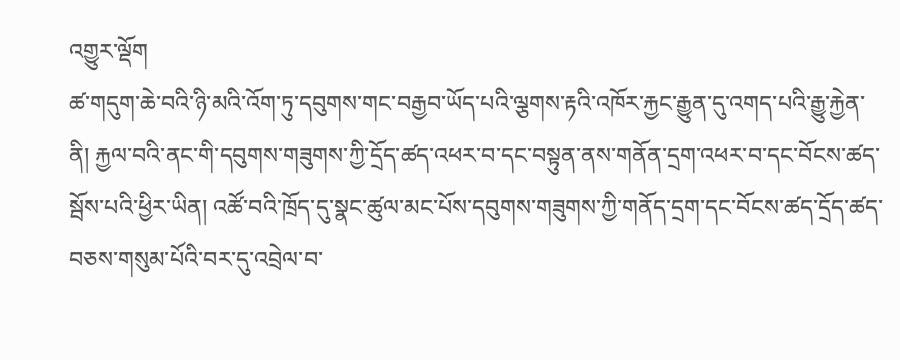འགྱུར་ལྡོག
ཚ་གདུག་ཆེ་བའི་ཉི་མའི་འོག་ཏུ་དབུགས་གང་བརྒྱབ་ཡོད་པའི་ལྕགས་རྟའི་འཁོར་རྐྱང་རྒྱུན་དུ་འགད་པའི་རྒྱུ་རྐྱེན་ནི། རྐྱལ་བའི་ནང་གི་དབུགས་གཟུགས་ཀྱི་དྲོད་ཚད་འཕར་བ་དང་བསྟུན་ནས་གནོན་དྲག་འཕར་བ་དང་བོངས་ཚད་སྦོས་པའི་ཕྱིར་ཡིན། འཚོ་བའི་ཁྲོད་དུ་སྣང་ཚུལ་མང་པོས་དབུགས་གཟུགས་ཀྱི་གནོད་དྲག་དང་བོངས་ཚད་དྲོད་ཚད་བཅས་གསུམ་པོའི་བར་དུ་འབྲེལ་བ་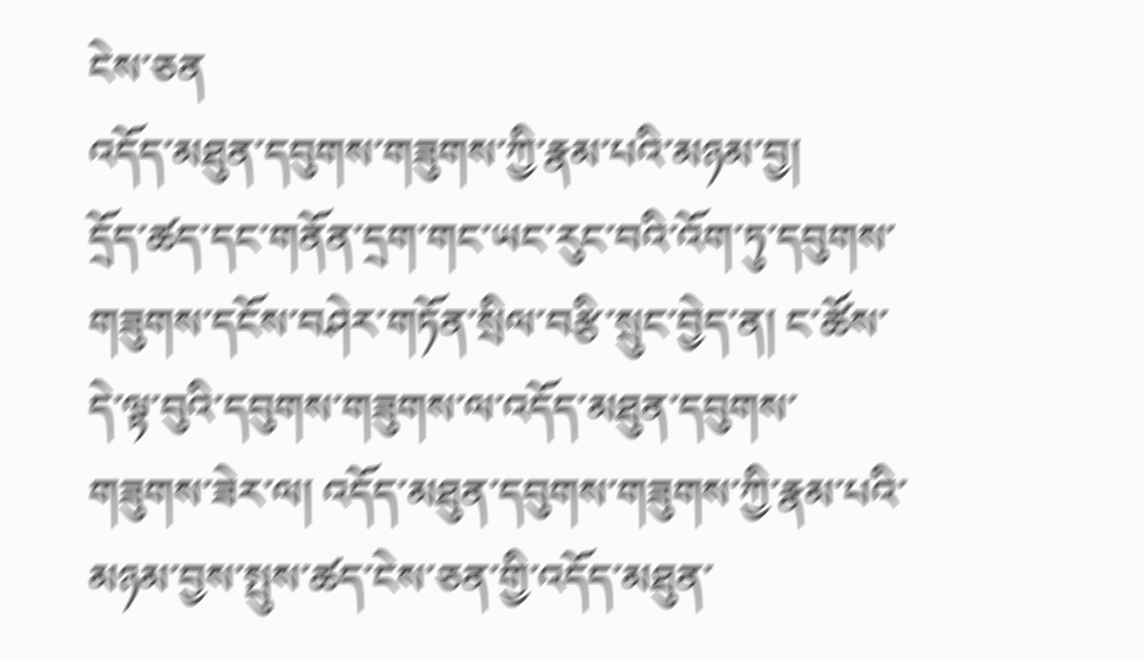ངེས་ཅན
འདོད་མཐུན་དབུགས་གཟུགས་ཀྱི་རྣམ་པའི་མཉམ་བྱ།
དྲོད་ཚད་དང་གནོན་དྲག་གང་ཡང་རུང་བའི་འོག་ཏུ་དབུགས་གཟུགས་དངོས་བཤེར་གཏོན་སྲིལ་བརྩི་སྲུང་བྱེད་ན། ང་ཚོས་དེ་ལྟ་བུའི་དབུགས་གཟུགས་ལ་འདོད་མཐུན་དབུགས་གཟུགས་ཟེར་ལ། འདོད་མཐུན་དབུགས་གཟུགས་ཀྱི་རྣམ་པའི་མཉམ་བྱས་སྤུས་ཚད་ངེས་ཅན་གྱི་འདོད་མཐུན་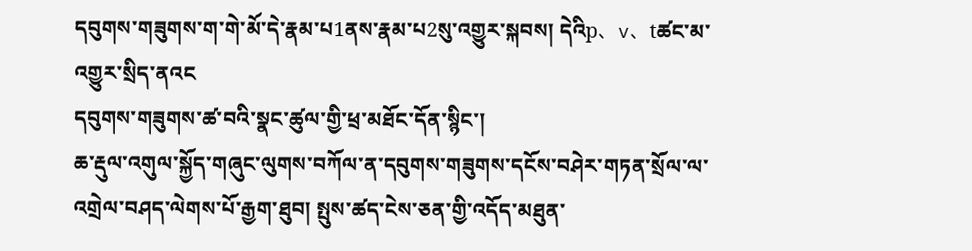དབུགས་གཟུགས་ག་གེ་མོ་དེ་རྣམ་པ1ནས་རྣམ་པ2སུ་འགྱུར་སྐབས། དེའིp、v、tཚང་མ་འགྱུར་སྲིད་ནའང
དབུགས་གཟུགས་ཚ་བའི་སྣང་ཚུལ་གྱི་ཕྲ་མཐོང་དོན་སྙིང་།
ཆ་རྡུལ་འགུལ་སྐྱོད་གཞུང་ལུགས་བཀོལ་ན་དབུགས་གཟུགས་དངོས་བཤེར་གཏན་སྲོལ་ལ་འགྲེལ་བཤད་ལེགས་པོ་རྒྱག་ཐུབ། སྤུས་ཚད་ངེས་ཅན་གྱི་འདོད་མཐུན་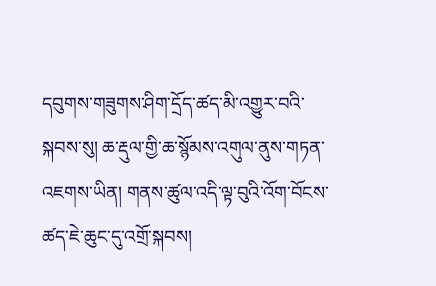དབུགས་གཟུགས་ཤིག་དྲོད་ཚད་མི་འགྱུར་བའི་སྐབས་སུ། ཆ་རྡུལ་གྱི་ཆ་སྙོམས་འགུལ་ནུས་གཏན་འཇགས་ཡིན། གནས་ཚུལ་འདི་ལྟ་བུའི་འོག་བོངས་ཚད་ཇེ་ཆུང་དུ་འགྲོ་སྐབས།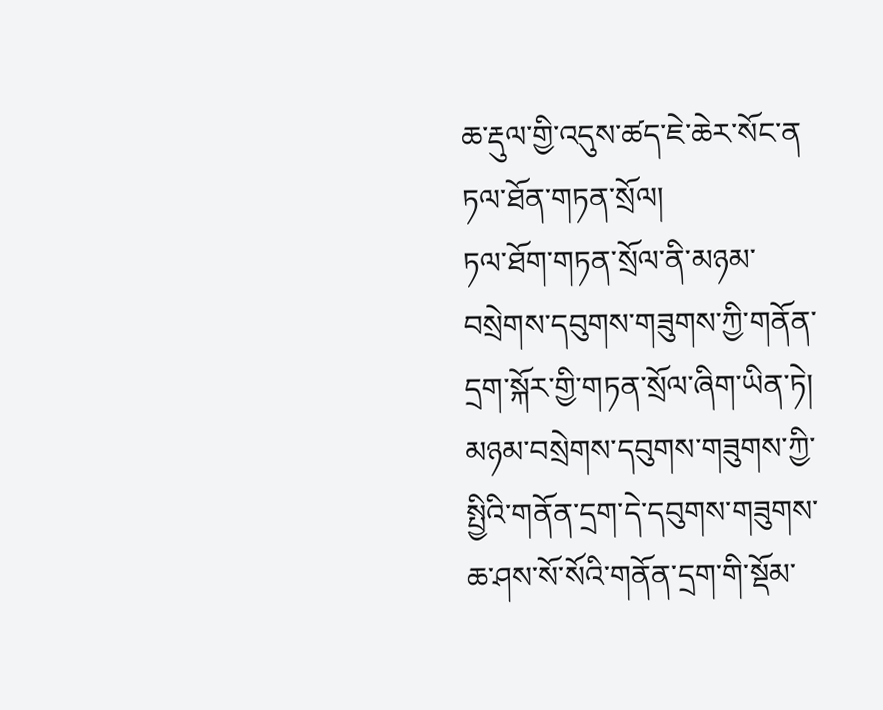ཆ་རྡུལ་གྱི་འདུས་ཚད་ཇེ་ཆེར་སོང་ན
ཏལ་ཐོན་གཏན་སྲོལ།
ཏལ་ཐོག་གཏན་སྲོལ་ནི་མཉམ་བསྲེགས་དབུགས་གཟུགས་ཀྱི་གནོན་དྲག་སྐོར་གྱི་གཏན་སྲོལ་ཞིག་ཡིན་ཏེ། མཉམ་བསྲེགས་དབུགས་གཟུགས་ཀྱི་སྤྱིའི་གནོན་དྲག་དེ་དབུགས་གཟུགས་ཆ་ཤས་སོ་སོའི་གནོན་དྲག་གི་སྡོམ་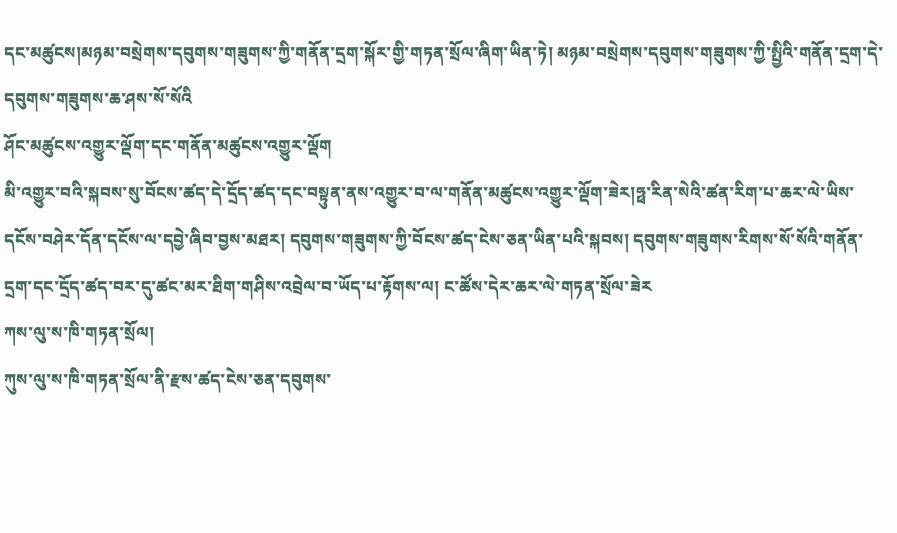དང་མཚུངས།མཉམ་བསྲེགས་དབུགས་གཟུགས་ཀྱི་གནོན་དྲག་སྐོར་གྱི་གཏན་སྲོལ་ཞིག་ཡིན་ཏེ། མཉམ་བསྲེགས་དབུགས་གཟུགས་ཀྱི་སྤྱིའི་གནོན་དྲག་དེ་དབུགས་གཟུགས་ཆ་ཤས་སོ་སོའི
ཤོང་མཚུངས་འགྱུར་ལྡོག་དང་གནོན་མཚུངས་འགྱུར་ལྡོག
མི་འགྱུར་བའི་སྐབས་སུ་བོངས་ཚད་དེ་དྲོད་ཚད་དང་བསྟུན་ནས་འགྱུར་བ་ལ་གནོན་མཚུངས་འགྱུར་ལྡོག་ཟེར།ཧྥ་རིན་སེའི་ཚན་རིག་པ་ཆར་ལེ་ཡིས་དངོས་བཤེར་དོན་དངོས་ལ་དབྱེ་ཞིབ་བྱས་མཐར། དབུགས་གཟུགས་ཀྱི་བོངས་ཚད་ངེས་ཅན་ཡིན་པའི་སྐབས། དབུགས་གཟུགས་རིགས་སོ་སོའི་གནོན་དྲག་དང་དྲོད་ཚད་བར་དུ་ཚང་མར་ཐིག་གཤིས་འབྲེལ་བ་ཡོད་པ་རྟོགས་ལ། ང་ཚོས་དེར་ཆར་ལེ་གཏན་སྲོལ་ཟེར
ཀས་ལུ་ས་ཁི་གཏན་སྲོལ།
ཀུས་ལུ་ས་ཁི་གཏན་སྲོལ་ནི་རྫས་ཚད་ངེས་ཅན་དབུགས་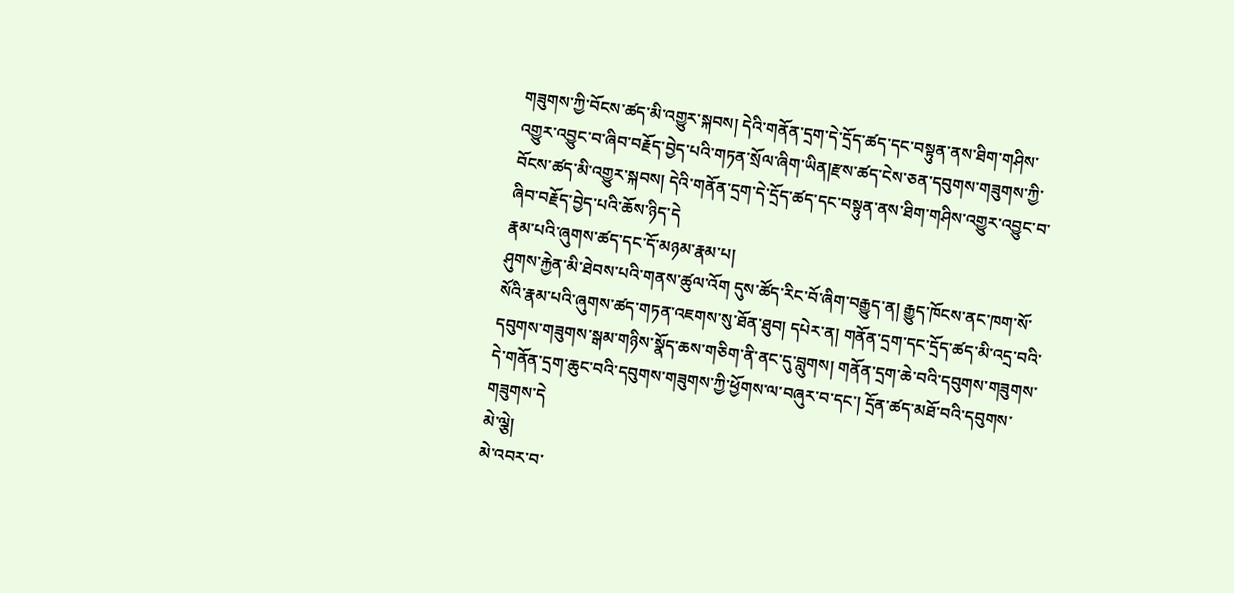གཟུགས་ཀྱི་བོངས་ཚད་མི་འགྱུར་སྐབས། དེའི་གནོན་དྲག་དེ་དྲོད་ཚད་དང་བསྟུན་ནས་ཐིག་གཤིས་འགྱུར་འབྱུང་བ་ཞིབ་བརྗོད་བྱེད་པའི་གཏན་སྲོལ་ཞིག་ཡིན།རྫས་ཚད་ངེས་ཅན་དབུགས་གཟུགས་ཀྱི་བོངས་ཚད་མི་འགྱུར་སྐབས། དེའི་གནོན་དྲག་དེ་དྲོད་ཚད་དང་བསྟུན་ནས་ཐིག་གཤིས་འགྱུར་འབྱུང་བ་ཞིབ་བརྗོད་བྱེད་པའི་ཆོས་ཉིད་དེ
རྣམ་པའི་ཞུགས་ཚད་དང་དོ་མཉམ་རྣམ་པ།
ཤུགས་རྐྱེན་མི་ཐེབས་པའི་གནས་ཚུལ་འོག དུས་ཚོད་རིང་བོ་ཞིག་བརྒྱུད་ན། རྒྱུད་ཁོངས་ནང་ཁག་སོ་སོའི་རྣམ་པའི་ཞུགས་ཚད་གཏན་འཇགས་སུ་ཐོན་ཐུབ། དཔེར་ན། གནོན་དྲག་དང་དྲོད་ཚད་མི་འདྲ་བའི་དབུགས་གཟུགས་སྒམ་གཉིས་སྣོད་ཆས་གཅིག་ནི་ནང་དུ་བླུགས། གནོན་དྲག་ཆེ་བའི་དབུགས་གཟུགས་དེ་གནོན་དྲག་ཆུང་བའི་དབུགས་གཟུགས་ཀྱི་ཕྱོགས་ལ་བཞུར་བ་དང་། དྲོན་ཚད་མཐོ་བའི་དབུགས་གཟུགས་དེ
མེ་ལྕེ།
མེ་འབར་བ་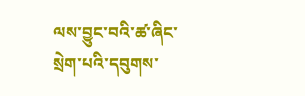ལས་བྱུང་བའི་ཚ་ཞིང་སྲེག་པའི་དབུགས་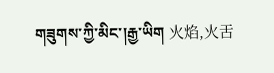གཟུགས་ཀྱི་མིང་།རྒྱ་ཡིག 火焰,火舌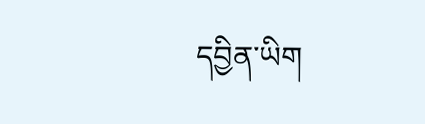དབྱིན་ཡིག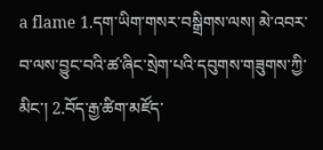a flame 1.དག་ཡིག་གསར་བསྒྲིགས་ལས། མེ་འབར་བ་ལས་བྱུང་བའི་ཚ་ཞིང་སྲེག་པའི་དབུགས་གཟུགས་ཀྱི་མིང་། 2.བོད་རྒྱ་ཚིག་མཛོད་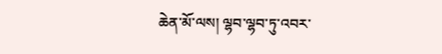ཆེན་མོ་ལས། ལྷབ་ལྷབ་ཏུ་འབར་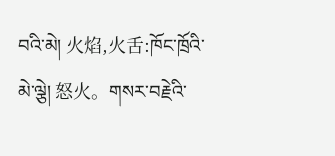བའི་མེ། 火焰,火舌:ཁོང་ཁྲོའི་མེ་ལྕེ། 怒火。གསར་བརྗེའི་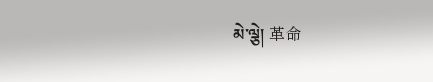མེ་ལྕེ། 革命